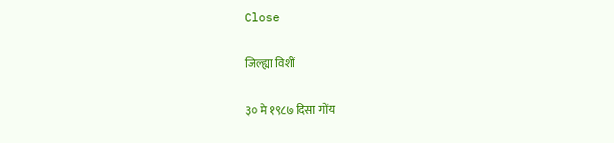Close

जिल्ह्या विशीं

३० मे १९८७ दिसा गोंय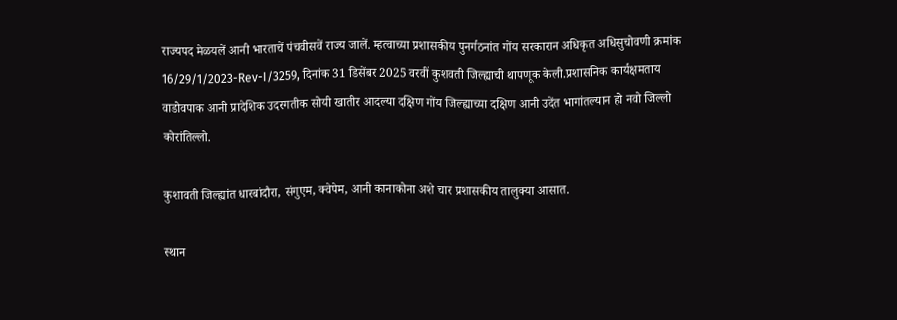राज्यपद मेळयलें आनी भारताचें पंचवीसवें राज्य जालें. म्हत्वाच्या प्रशासकीय पुनर्गठनांत गोंय सरकारान अधिकृत अधिसुचोवणी क्रमांक 16/29/1/2023-Rev-I/3259, दिनांक 31 डिसेंबर 2025 वरवीं कुशवती जिल्ह्याची थापणूक केली.प्रशासनिक कार्यक्षमताय वाडोवपाक आनी प्रादेशिक उदरगतीक सोयी खातीर आदल्या दक्षिण गोंय जिल्ह्याच्या दक्षिण आनी उदेंत भागांतल्यान हो नवो जिल्लो कोरांतिल्लो.

कुशावती जिल्ह्यांत धारबांदौरा, संगुएम, क्वेपेम, आनी कानाकोना अशे चार प्रशासकीय तालुक्या आसात.

स्थान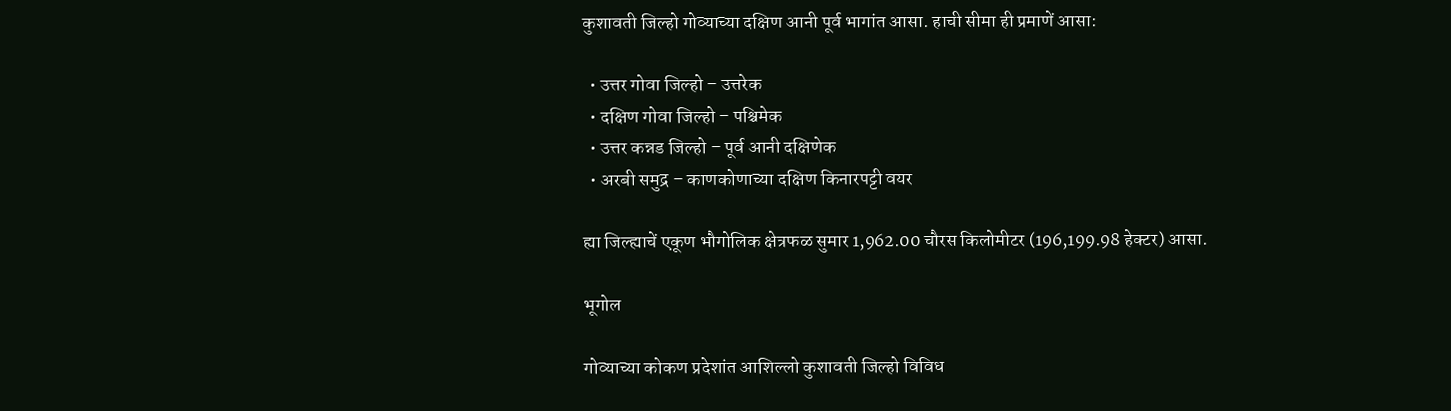कुशावती जिल्हो गोव्याच्या दक्षिण आनी पूर्व भागांत आसा. हाची सीमा ही प्रमाणें आसा:

  • उत्तर गोवा जिल्हो – उत्तरेक
  • दक्षिण गोवा जिल्हो – पश्चिमेक
  • उत्तर कन्नड जिल्हो – पूर्व आनी दक्षिणेक
  • अरबी समुद्र – काणकोणाच्या दक्षिण किनारपट्टी वयर

ह्या जिल्ह्याचें एकूण भौगोलिक क्षेत्रफळ सुमार 1,962.00 चौरस किलोमीटर (196,199.98 हेक्टर) आसा.

भूगोल

गोव्याच्या कोकण प्रदेशांत आशिल्लो कुशावती जिल्हो विविध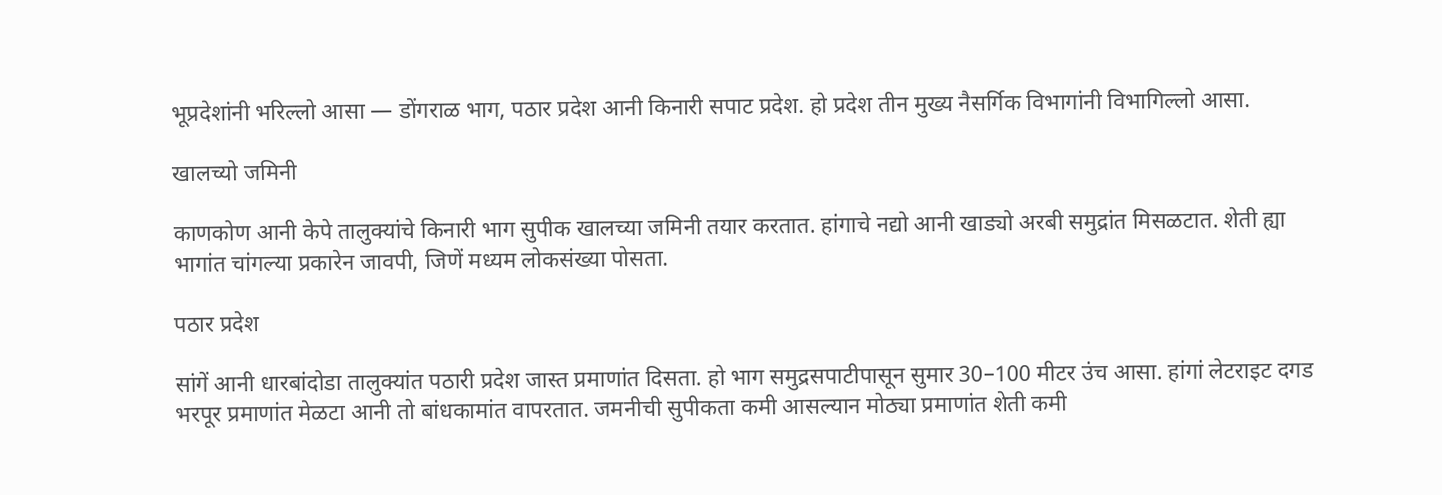भूप्रदेशांनी भरिल्लो आसा — डोंगराळ भाग, पठार प्रदेश आनी किनारी सपाट प्रदेश. हो प्रदेश तीन मुख्य नैसर्गिक विभागांनी विभागिल्लो आसा.

खालच्यो जमिनी

काणकोण आनी केपे तालुक्यांचे किनारी भाग सुपीक खालच्या जमिनी तयार करतात. हांगाचे नद्यो आनी खाड्यो अरबी समुद्रांत मिसळटात. शेती ह्या भागांत चांगल्या प्रकारेन जावपी, जिणें मध्यम लोकसंख्या पोसता.

पठार प्रदेश

सांगें आनी धारबांदोडा तालुक्यांत पठारी प्रदेश जास्त प्रमाणांत दिसता. हो भाग समुद्रसपाटीपासून सुमार 30–100 मीटर उंच आसा. हांगां लेटराइट दगड भरपूर प्रमाणांत मेळटा आनी तो बांधकामांत वापरतात. जमनीची सुपीकता कमी आसल्यान मोठ्या प्रमाणांत शेती कमी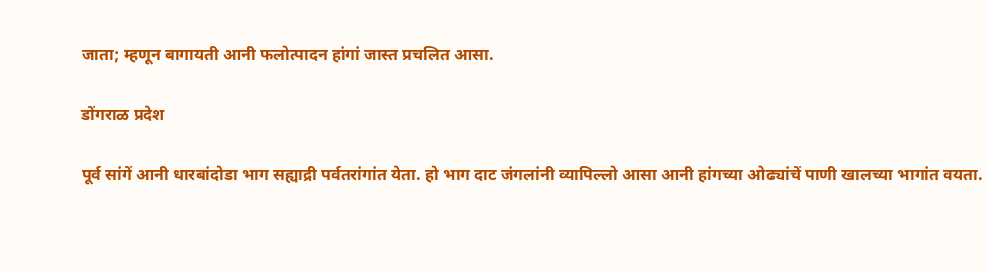जाता; म्हणून बागायती आनी फलोत्पादन हांगां जास्त प्रचलित आसा.

डोंगराळ प्रदेश

पूर्व सांगें आनी धारबांदोडा भाग सह्याद्री पर्वतरांगांत येता. हो भाग दाट जंगलांनी व्यापिल्लो आसा आनी हांगच्या ओढ्यांचें पाणी खालच्या भागांत वयता.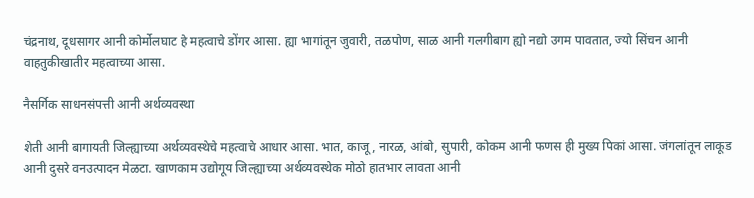चंद्रनाथ, दूधसागर आनी कोर्मोलघाट हे महत्वाचे डोंगर आसा. ह्या भागांतून जुवारी, तळपोण, साळ आनी गलगीबाग ह्यो नद्यो उगम पावतात, ज्यो सिंचन आनी वाहतुकीखातीर महत्वाच्या आसा.

नैसर्गिक साधनसंपत्ती आनी अर्थव्यवस्था

शेती आनी बागायती जिल्ह्याच्या अर्थव्यवस्थेचे महत्वाचे आधार आसा. भात, काजू, नारळ, आंबो, सुपारी, कोकम आनी फणस ही मुख्य पिकां आसा. जंगलांतून लाकूड आनी दुसरे वनउत्पादन मेळटा. खाणकाम उद्योगूय जिल्ह्याच्या अर्थव्यवस्थेक मोठो हातभार लावता आनी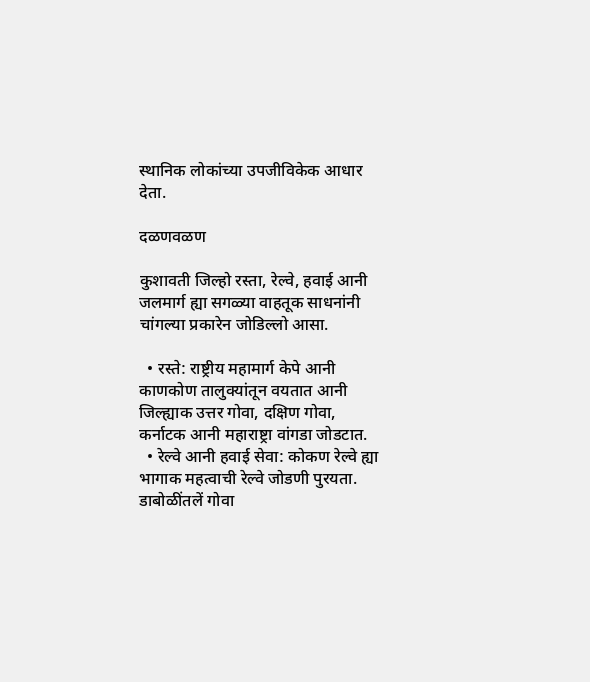स्थानिक लोकांच्या उपजीविकेक आधार देता.

दळणवळण

कुशावती जिल्हो रस्ता, रेल्वे, हवाई आनी जलमार्ग ह्या सगळ्या वाहतूक साधनांनी चांगल्या प्रकारेन जोडिल्लो आसा.

  • रस्ते: राष्ट्रीय महामार्ग केपे आनी काणकोण तालुक्यांतून वयतात आनी जिल्ह्याक उत्तर गोवा, दक्षिण गोवा, कर्नाटक आनी महाराष्ट्रा वांगडा जोडटात.
  • रेल्वे आनी हवाई सेवा: कोकण रेल्वे ह्या भागाक महत्वाची रेल्वे जोडणी पुरयता. डाबोळींतलें गोवा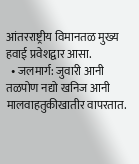आंतरराष्ट्रीय विमानतळ मुख्य हवाई प्रवेशद्वार आसा.
  • जलमार्ग: जुवारी आनी तळपोण नद्यो खनिज आनी मालवाहतुकीखातीर वापरतात.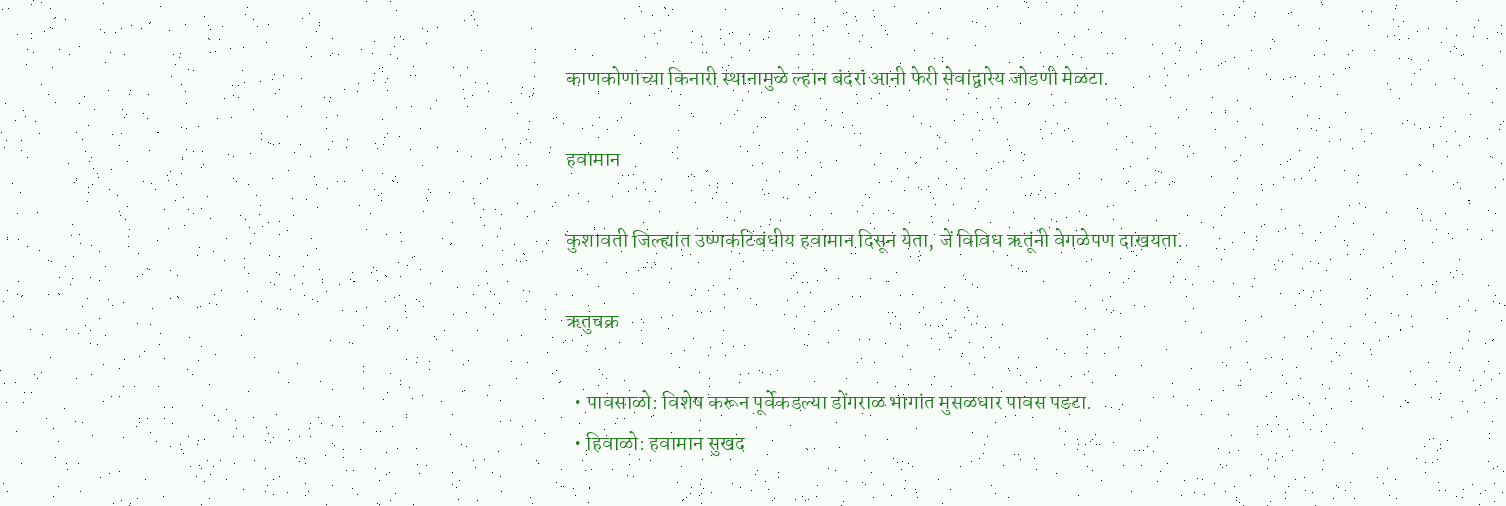काणकोणाच्या किनारी स्थानामुळे ल्हान बंदरां आनी फेरी सेवांद्वारेय जोडणी मेळटा.

हवामान

कुशावती जिल्ह्यांत उष्णकटिबंधीय हवामान दिसून येता, जें विविध ऋतूंनी वेगळेपण दाखयता.

ऋतुचक्र

  • पावसाळो: विशेष करून पूर्वेकडल्या डोंगराळ भागांत मुसळधार पावस पडटा.
  • हिवाळो: हवामान सुखद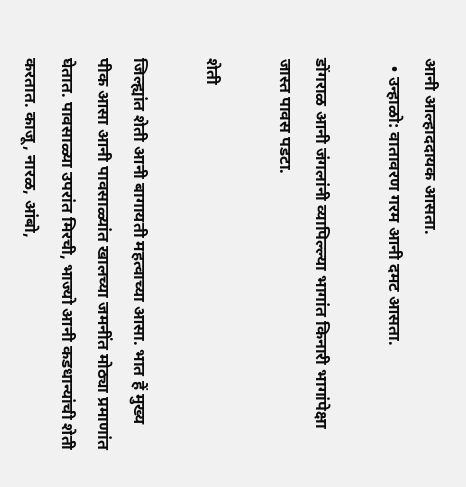आनी आल्हाददायक आसता.
  • उन्हाळो: वातावरण गरम आनी दमट आसता.

डोंगराळ आनी जंगलांनी व्यापिल्ल्या भागांत किनारी भागांपेक्षा जास्त पावस पडटा.

शेती

जिल्ह्यांत शेती आनी बागायती महत्वाच्या आसा. भात हें मुख्य पीक आसा आनी पावसाळ्यांत खालच्या जमनींत मोठ्या प्रमाणांत घेतात. पावसाळ्या उपरांत मिरची, भाज्यो आनी कडधान्यांची शेती करतात. काजू, नारळ, आंबो,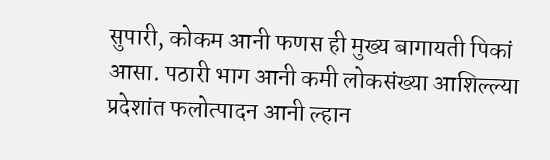सुपारी, कोकम आनी फणस ही मुख्य बागायती पिकां आसा. पठारी भाग आनी कमी लोकसंख्या आशिल्ल्या प्रदेशांत फलोत्पादन आनी ल्हान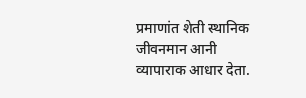प्रमाणांत शेती स्थानिक जीवनमान आनी व्यापाराक आधार देता.